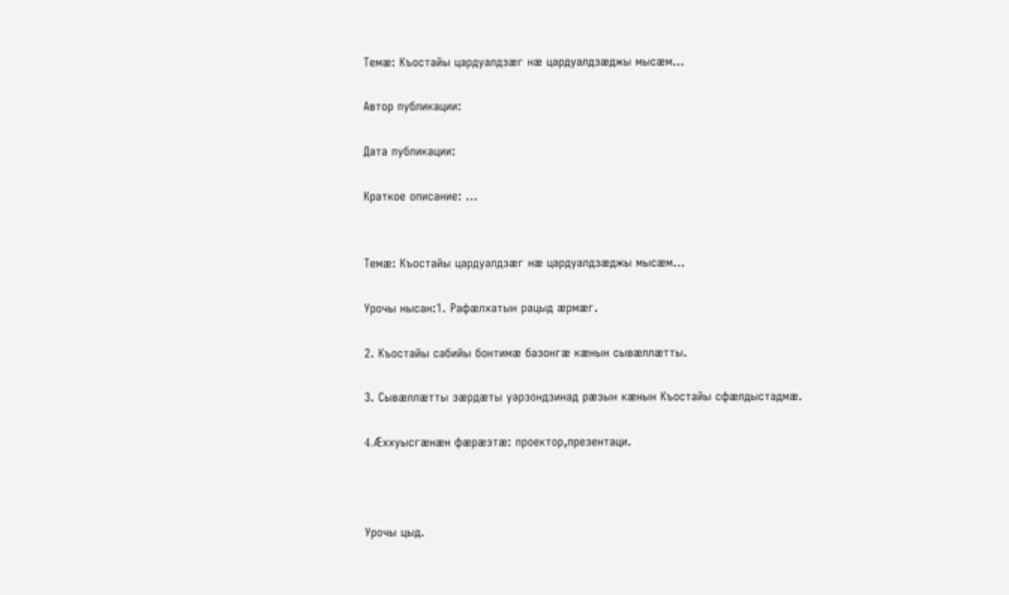Темæ: Къостайы цардуалдзæг нæ цардуалдзæджы мысæм…

Автор публикации:

Дата публикации:

Краткое описание: ...


Темæ: Къостайы цардуалдзæг нæ цардуалдзæджы мысæм…

Урочы нысан:1. Рафæлхатын рацыд æрмæг.

2. Къостайы сабийы бонтимæ базонгæ кæнын сывæллæтты.

3. Сывæллæтты зæрдæты уарзондзинад рæзын кæнын Къостайы сфæлдыстадмæ.

4.Æххуысгæнæн фæрæзтæ: проектор,презентаци.



Урочы цыд.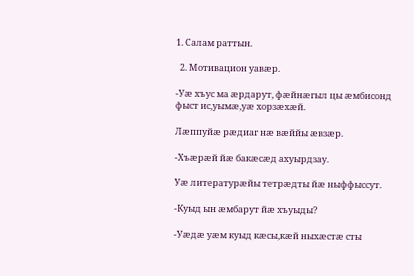1. Салам раттын.

  2. Мотивацион уавæр.

-Уæ хъус ма æрдарут, фæйнæгыл цы æмбисонд фыст ис,уымæ,уæ хорзæхæй.

Лæппуйæ рæдиаг нæ вæййы æвзæр.

-Хъæрæй йæ бакæсæд ахуырдзау.

Уæ литературæйы тетрæдты йæ ныффыссут.

-Куыд ын æмбарут йæ хъуыды?

-Уæдæ уæм куыд кæсы,кæй ныхæстæ сты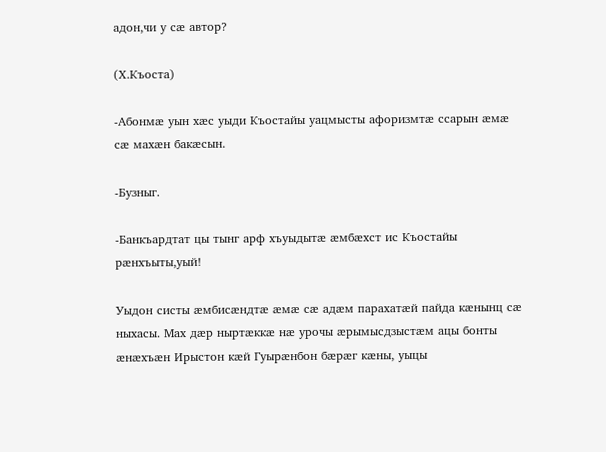адон,чи у сæ автор?

(Х.Къоста)

-Абонмæ уын хæс уыди Къостайы уацмысты афоризмтæ ссарын æмæ сæ махæн бакæсын.

-Бузныг.

-Банкъардтат цы тынг арф хъуыдытæ æмбæхст ис Къостайы рæнхъыты,уый!

Уыдон систы æмбисæндтæ æмæ сæ адæм парахатæй пайда кæнынц сæ ныхасы. Мах дæр ныртæккæ нæ урочы æрымысдзыстæм ацы бонты æнæхъæн Ирыстон кæй Гуырæнбон бæрæг кæны, уыцы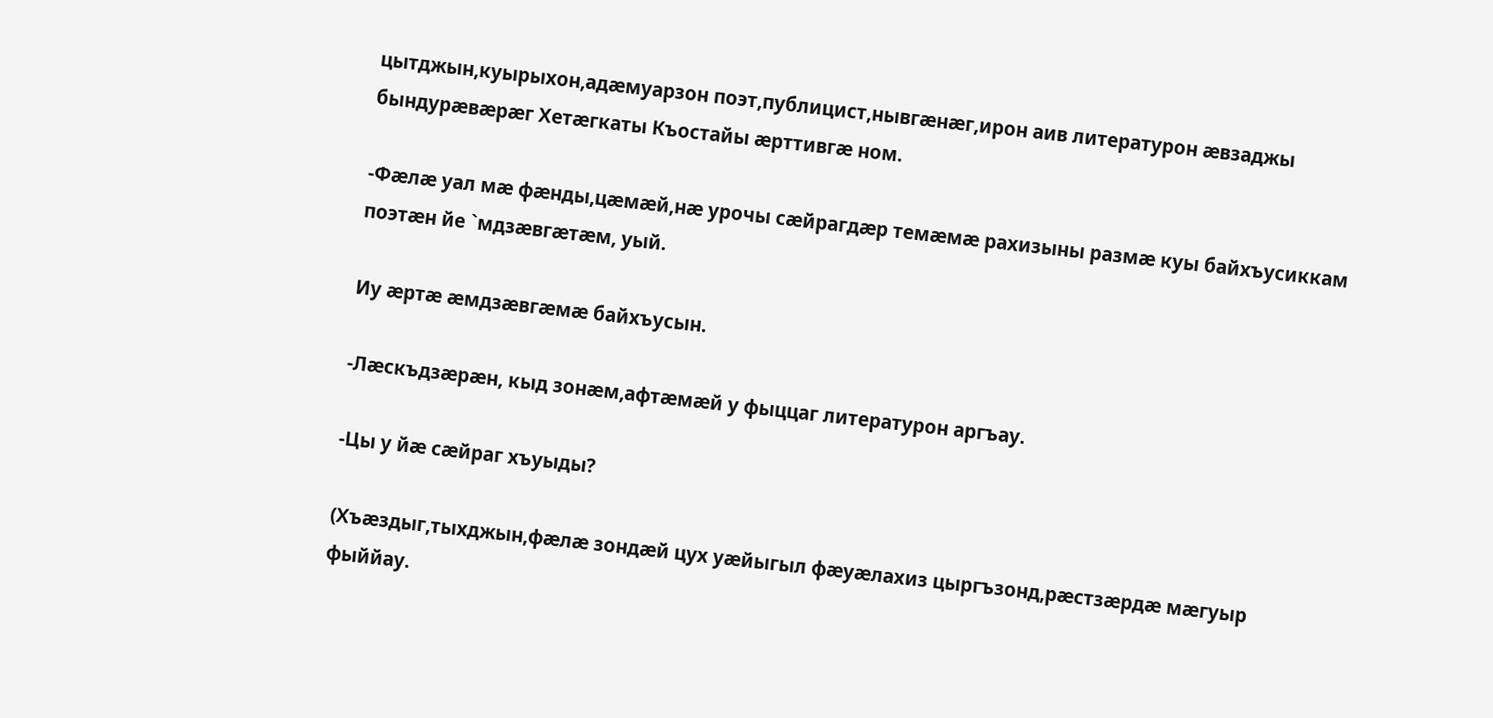цытджын,куырыхон,адæмуарзон поэт,публицист,нывгæнæг,ирон аив литературон æвзаджы бындурæвæрæг Хетæгкаты Къостайы æрттивгæ ном.

-Фæлæ уал мæ фæнды,цæмæй,нæ урочы сæйрагдæр темæмæ рахизыны размæ куы байхъусиккам поэтæн йе `мдзæвгæтæм, уый.

Иу æртæ æмдзæвгæмæ байхъусын.

-Лæскъдзæрæн, кыд зонæм,афтæмæй у фыццаг литературон аргъау.

-Цы у йæ сæйраг хъуыды?

(Хъæздыг,тыхджын,фæлæ зондæй цух уæйыгыл фæуæлахиз цыргъзонд,рæстзæрдæ мæгуыр фыййау.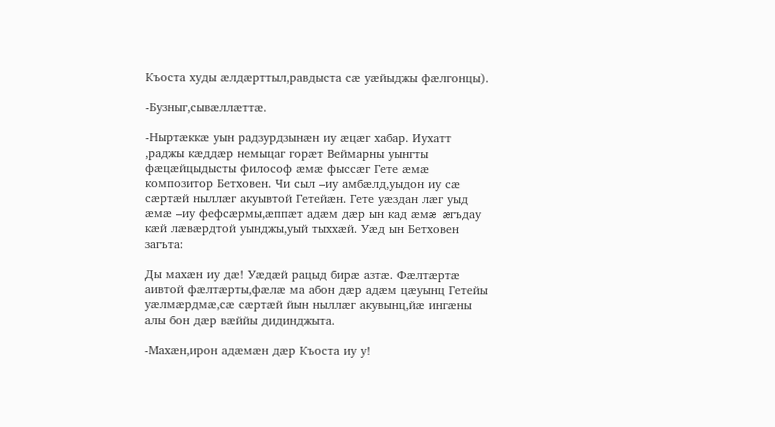Къоста худы æлдæрттыл,равдыста сæ уæйыджы фæлгонцы).

-Бузныг,сывæллæттæ.

-Ныртæккæ уын радзурдзынæн иу æцæг хабар. Иухатт ,раджы кæддæр немыцаг горæт Веймарны уынгты фæцæйцыдысты философ æмæ фыссæг Гете æмæ композитор Бетховен. Чи сыл –иу амбæлд,уыдон иу сæ сæртæй ныллæг акуывтой Гетейæн. Гете уæздан лæг уыд æмæ –иу фефсæрмы,æппæт адæм дæр ын кад æмæ æгъдау кæй лæвæрдтой уынджы,уый тыххæй. Уæд ын Бетховен загъта:

Ды махæн иу дæ! Уæдæй рацыд бирæ азтæ. Фæлтæртæ аивтой фæлтæрты,фæлæ ма абон дæр адæм цæуынц Гетейы уæлмæрдмæ,сæ сæртæй йын ныллæг акувынц,йæ ингæны алы бон дæр вæййы дидинджыта.

-Махæн,ирон адæмæн дæр Къоста иу у!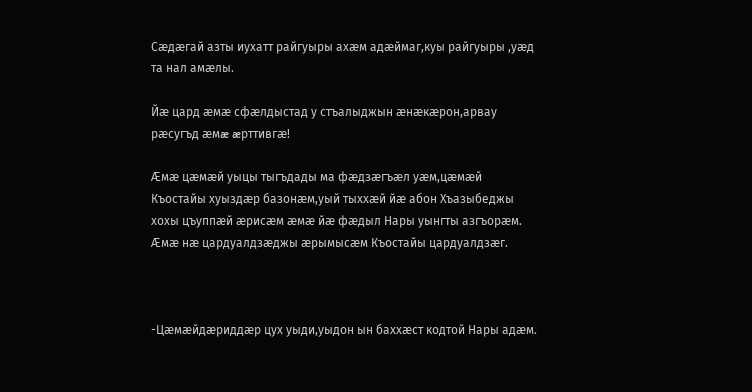Сæдæгай азты иухатт райгуыры ахæм адæймаг,куы райгуыры ,уæд та нал амæлы.

Йæ цард æмæ сфæлдыстад у стъалыджын æнæкæрон,арвау рæсугъд æмæ æрттивгæ!

Æмæ цæмæй уыцы тыгъдады ма фæдзæгъæл уæм,цæмæй Къостайы хуыздæр базонæм,уый тыххæй йæ абон Хъазыбеджы хохы цъуппæй æрисæм æмæ йæ фæдыл Нары уынгты азгъорæм. Æмæ нæ цардуалдзæджы æрымысæм Къостайы цардуалдзæг.



-Цæмæйдæриддæр цух уыди,уыдон ын баххæст кодтой Нары адæм.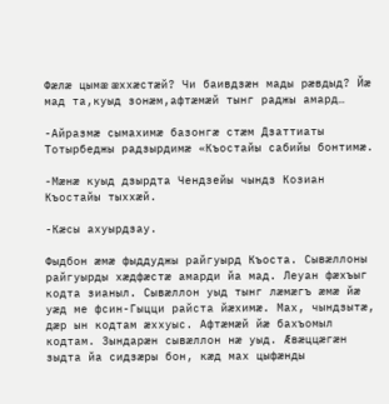Фæлæ цымæ æххæстæй? Чи баивдзæн мады рæвдыд? Йæ мад та,куыд зонæм,афтæмæй тынг раджы амард…

-Айразмæ сымахимæ базонгæ стæм Дзаттиаты Тотырбеджы радзырдимæ «Къостайы сабийы бонтимæ.

-Мæнæ куыд дзырдта Чендзейы чындз Козиан Къостайы тыххæй.

-Кæсы ахуырдзау.

Фыдбон æмæ фыддуджы райгуырд Къоста. Сывæллоны райгуырды хæдфæстæ амарди йа мад. Леуан фæхъыг кодта зианыл. Сывæллон уыд тынг лæмæгъ æмæ йæ уæд ме фсин-Гыцци райста йæхимæ. Мах, чындзытæ, дæр ын кодтам æххуыс. Афтæмæй йæ бахъомыл кодтам. Зындарæн сывæллон нæ уыд. Æвæццæгæн зыдта йа сидзæры бон, кæд мах цыфæнды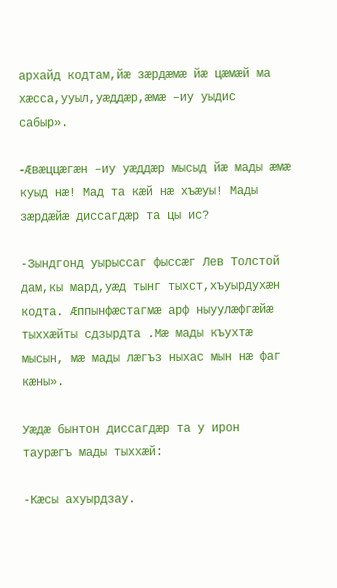архайд кодтам,йæ зæрдæмæ йæ цæмæй ма хæсса,ууыл,уæддæр,æмæ –иу уыдис сабыр».

-Æвæццæгæн –иу уæддæр мысыд йæ мады æмæ куыд нæ! Мад та кæй нæ хъæуы! Мады зæрдæйæ диссагдæр та цы ис?

-Зындгонд уырыссаг фыссæг Лев Толстой дам,кы мард,уæд тынг тыхст,хъуырдухæн кодта. Æппынфæстагмæ арф ныуулæфгæйæ тыххæйты сдзырдта .Мæ мады къухтæ мысын, мæ мады лæгъз ныхас мын нæ фаг кæны».

Уæдæ бынтон диссагдæр та у ирон таурæгъ мады тыххæй:

-Кæсы ахуырдзау.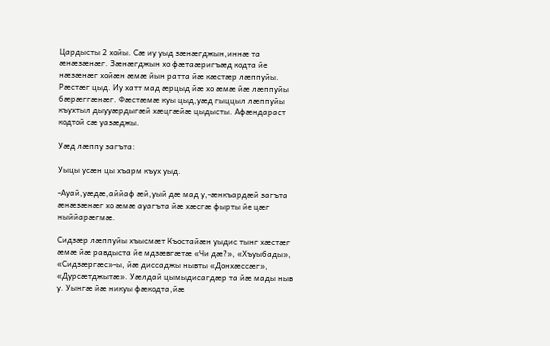Цардысты 2 хойы. Сæ иу уыд зæнæгджын,иннæ та æнæзæнæг. Зæнæгджын хо фæтаæригъæд кодта йе нæзæнæг хойæн æмæ йын ратта йæ кæстæр лæппуйы. Рæстæг цыд. Иу хатт мад æрцыд йæ хо æмæ йæ лæппуйы бæрæггæнæг. Фæстæмæ куы цыд,уæд гыццыл лæппуйы къухтыл дыууæрдыгæй хæцгæйæ цыдысты. Афæндараст кодтой сæ уазæджы.

Уæд лæппу загъта:

Уыцы усæн цы хъарм къух уыд.

-Ауай,уæдæ,аййаф æй,уый дæ мад у,-æнкъардæй загъта æнæзæнæг хо æмæ ауагъта йæ хæсгæ фырты йе цæг ныййарæгмæ.

Сидзæр лæппуйы хъысмæт Къостайæн уыдис тынг хæстæг æмæ йæ равдыста йе мдзæвгæтæ «Чи дæ?», «Хъуыбады», «Сидзæргæс»-ы, йæ диссаджы нывты «Донхæссæг», «Дурсæтджытæ». Уæлдай цымыдисагдæр та йæ мады ныв у. Уынгæ йæ никуы фæкодта,йæ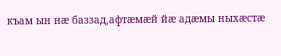къам ын нæ баззад,афтæмæй йæ адæмы ныхæстæ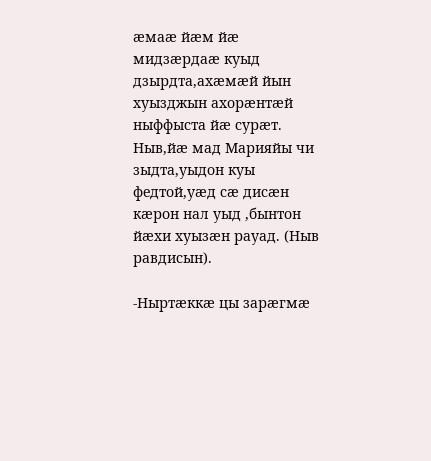æмаæ йæм йæ мидзæрдаæ куыд дзырдта,ахæмæй йын хуызджын ахорæнтæй ныффыста йæ сурæт. Ныв,йæ мад Марияйы чи зыдта,уыдон куы федтой,уæд сæ дисæн кæрон нал уыд ,бынтон йæхи хуызæн рауад. (Ныв равдисын).

-Ныртæккæ цы зарæгмæ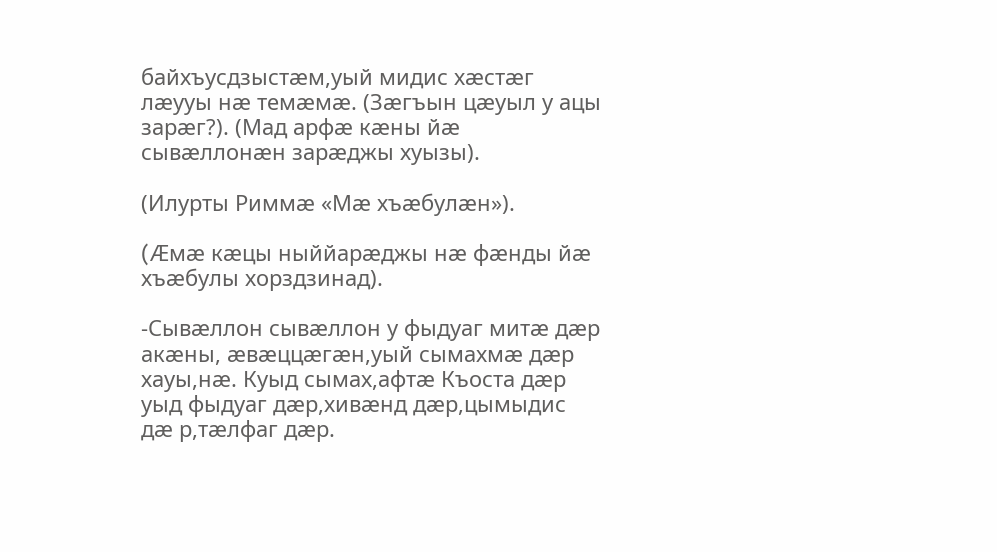байхъусдзыстæм,уый мидис хæстæг лæууы нæ темæмæ. (Зæгъын цæуыл у ацы зарæг?). (Мад арфæ кæны йæ сывæллонæн зарæджы хуызы).

(Илурты Риммæ «Мæ хъæбулæн»).

(Æмæ кæцы ныййарæджы нæ фæнды йæ хъæбулы хорздзинад).

-Сывæллон сывæллон у фыдуаг митæ дæр акæны, æвæццæгæн,уый сымахмæ дæр хауы,нæ. Куыд сымах,афтæ Къоста дæр уыд фыдуаг дæр,хивæнд дæр,цымыдис дæ р,тæлфаг дæр.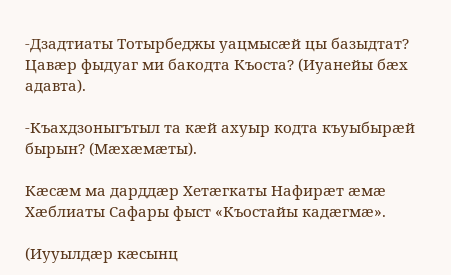-Дзадтиаты Тотырбеджы уацмысæй цы базыдтат? Цавæр фыдуаг ми бакодта Къоста? (Иуанейы бæх адавта).

-Къахдзоныгътыл та кæй ахуыр кодта къуыбырæй бырын? (Мæхæмæты).

Кæсæм ма дарддæр Хетæгкаты Нафирæт æмæ Хæблиаты Сафары фыст «Къостайы кадæгмæ».

(Иууылдæр кæсынц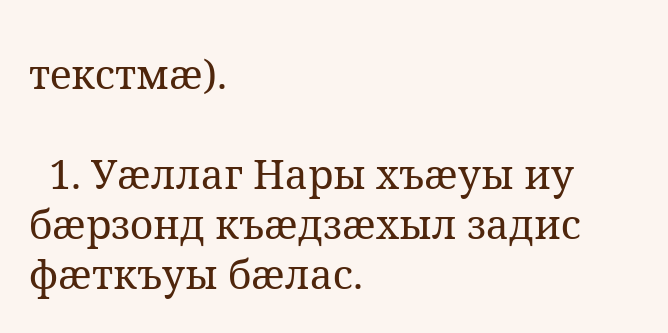текстмæ).

  1. Уæллаг Нары хъæуы иу бæрзонд къæдзæхыл задис фæткъуы бæлас.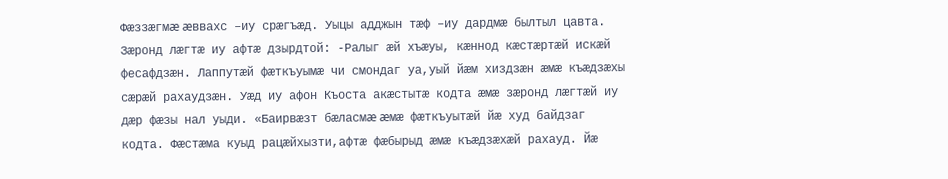Фæззæгмæ æввахс –иу срæгъæд. Уыцы адджын тæф –иу дардмæ былтыл цавта. Зæронд лæгтæ иу афтæ дзырдтой: -Ралыг æй хъæуы, кæннод кæстæртæй искæй фесафдзæн. Лаппутæй фæткъуымæ чи смондаг уа,уый йæм хиздзæн æмæ къæдзæхы сæрæй рахаудзæн. Уæд иу афон Къоста акæстытæ кодта æмæ зæронд лæгтæй иу дæр фæзы нал уыди. «Баирвæзт бæласмæ æмæ фæткъуытæй йæ худ байдзаг кодта. Фæстæма куыд рацæйхызти,афтæ фæбырыд æмæ къæдзæхæй рахауд. Йæ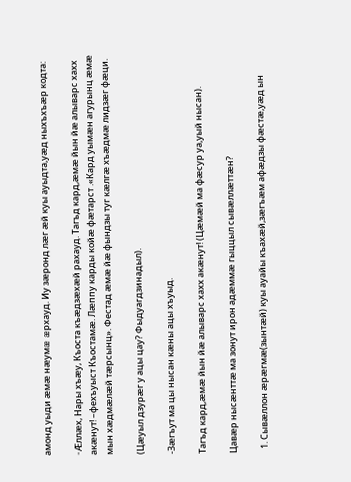амонд уыди æмæ нæумæ æрхауд. Иу зæронд лæг æй куы ауыдта,уæд ныхъхъæр кодта:

-Æллæх, Нары хъæу, Къоста къæдзæхæй рахауд. Тагъд кард,æмæ йын йæ алыварс хахх акæнут! –фехъуыст Къостамæ. Лæппу карды койæ фæтарст .«Кард уымæн агурынц æмæ мын хæдмæлæй тæрсынц». Фестад æмæ йæ фындзы туг кæлгæ хъæдмæ лидзæг фæци.

(Цæуыл дзурæг у ацы цау? Фыдуагдзинадыл).

-Зæгъут ма цы нысан кæны ацы хъуыд.

Тагъд кард,æмæ йын йæ алыварс хахх акæнут! (Цæмæй ма фæсур уа,уый нысан).

Цавæр нысæнттæ ма зонут ирон адæммæ гыццыл сывæллæттæн?

  1. Сывæллон æрæгмæ(зынтæй) куы ауайы къахæй,зæгъæм афæдзы фæстæ,уæд ын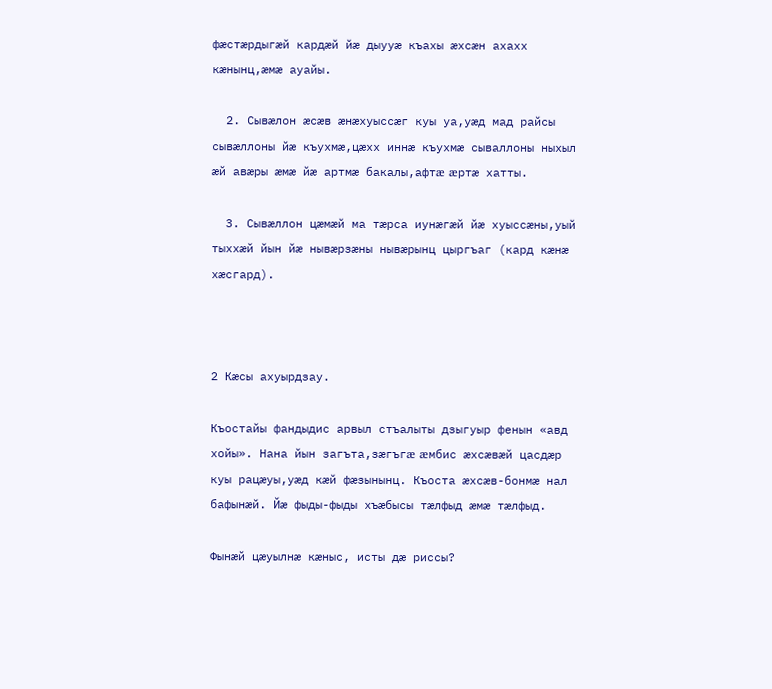фæстæрдыгæй кардæй йæ дыууæ къахы æхсæн ахахх кæнынц,æмæ ауайы.

  2. Сывæлон æсæв æнæхуыссæг куы уа,уæд мад райсы сывæллоны йæ къухмæ,цæхх иннæ къухмæ сываллоны ныхыл æй авæры æмæ йæ артмæ бакалы,афтæ æртæ хатты.

  3. Сывæллон цæмæй ма тæрса иунæгæй йæ хуыссæны,уый тыххæй йын йæ нывæрзæны нывæрынц цыргъаг (кард кæнæ хæсгард).



2 Кæсы ахуырдзау.

Къостайы фандыдис арвыл стъалыты дзыгуыр фенын «авд хойы». Нана йын загъта,зæгъгæ æмбис æхсæвæй цасдæр куы рацæуы,уæд кæй фæзынынц. Къоста æхсæв-бонмæ нал бафынæй. Йæ фыды-фыды хъæбысы тæлфыд æмæ тæлфыд.

Фынæй цæуылнæ кæныс, исты дæ риссы?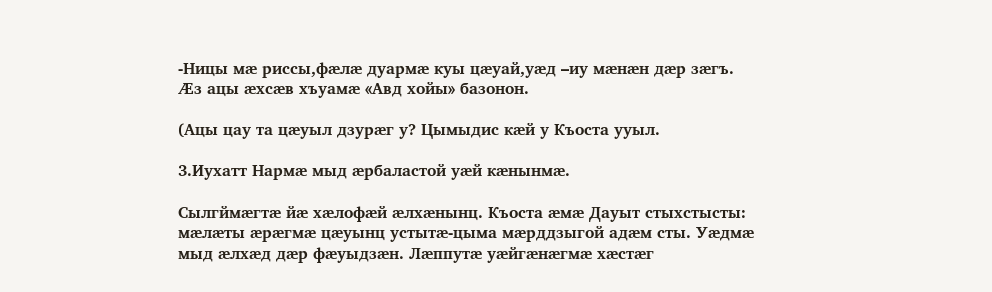-Ницы мæ риссы,фæлæ дуармæ куы цæуай,уæд –иу мæнæн дæр зæгъ. Æз ацы æхсæв хъуамæ «Авд хойы» базонон.

(Ацы цау та цæуыл дзурæг у? Цымыдис кæй у Къоста ууыл.

3.Иухатт Нармæ мыд æрбаластой уæй кæнынмæ.

Сылгймæгтæ йæ хæлофæй æлхæнынц. Къоста æмæ Дауыт стыхстысты: мæлæты æрæгмæ цæуынц устытæ-цыма мæрддзыгой адæм сты. Уæдмæ мыд æлхæд дæр фæуыдзæн. Лæппутæ уæйгæнæгмæ хæстæг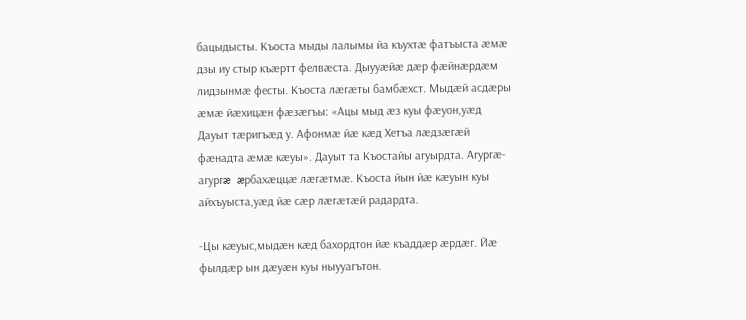бацыдысты. Къоста мыды лалымы йа къухтæ фатъыста æмæ дзы иу стыр къæртт фелвæста. Дыууæйæ дæр фæйнæрдæм лидзынмæ фесты. Къоста лæгæты бамбæхст. Мыдæй асдæры æмæ йæхицæн фæзæгъы: «Ацы мыд æз куы фæуон,уæд Дауыт тæригъæд у. Афонмæ йæ кæд Хетъа лæдзæгæй фæнадта æмæ кæуы». Дауыт та Къостайы агуырдта. Агургæ-агургæ æрбахæццæ лæгæтмæ. Къоста йын йæ кæуын куы айхъуыста,уæд йæ сæр лæгæтæй радардта.

-Цы кæуыс,мыдæн кæд бахордтон йæ къаддæр æрдæг. Йæ фылдæр ын дæуæн куы ныууагътон.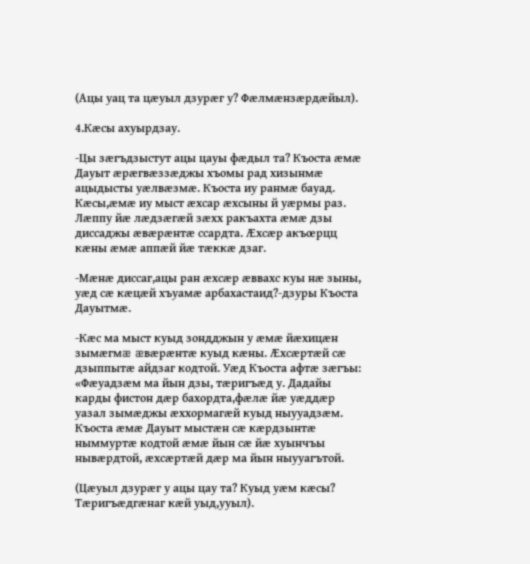(Ацы уац та цæуыл дзурæг у? Фæлмæнзæрдæйыл).

4.Кæсы ахуырдзау.

-Цы зæгъдзыстут ацы цауы фæдыл та? Къоста æмæ Дауыт æрæгвæззæджы хъомы рад хизынмæ ацыдысты уæлвæзмæ. Къоста иу ранмæ бауад. Кæсы,æмæ иу мыст æхсар æхсыны й уæрмы раз. Лæппу йæ лæдзæгæй зæхх ракъахта æмæ дзы диссаджы æвæрæнтæ ссардта. Æхсæр акъœрцц кæны æмæ аппæй йæ тæккæ дзаг.

-Мæнæ диссаг,ацы ран æхсæр æввахс куы нæ зыны, уæд сæ кæцæй хъуамæ арбахастаид?-дзуры Къоста Дауытмæ.

-Кæс ма мыст куыд зондджын у æмæ йæхицæн зымæгмæ æвæрæнтæ куыд кæны. Æхсæртæй сæ дзыппытæ айдзаг кодтой. Уæд Къоста афтæ зæгъы: «Фæуадзæм ма йын дзы, тæригъæд у. Дадайы карды фистон дæр бахордта,фæлæ йæ уæддæр уазал зымæджы æххормагæй куыд ныууадзæм. Къоста æмæ Дауыт мыстæн сæ кæрдзынтæ ныммуртæ кодтой æмæ йын сæ йæ хуынчъы нывæрдтой, æхсæртæй дæр ма йын ныууагътой.

(Цæуыл дзурæг у ацы цау та? Куыд уæм кæсы? Тæригъæдгæнаг кæй уыд,ууыл).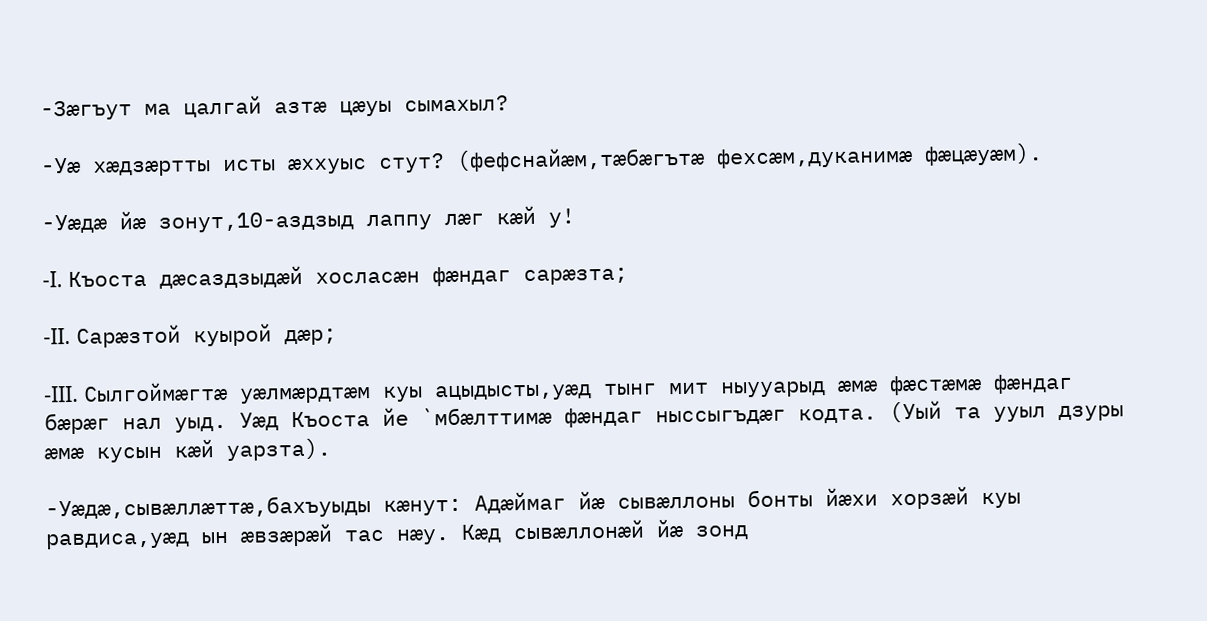-Зæгъут ма цалгай азтæ цæуы сымахыл?

-Уæ хæдзæртты исты æххуыс стут? (фефснайæм,тæбæгътæ фехсæм,дуканимæ фæцæуæм).

-Уæдæ йæ зонут,10-аздзыд лаппу лæг кæй у!

-I. Къоста дæсаздзыдæй хосласæн фæндаг сарæзта;

-II. Сарæзтой куырой дæр;

-III. Сылгоймæгтæ уæлмæрдтæм куы ацыдысты,уæд тынг мит ныууарыд æмæ фæстæмæ фæндаг бæрæг нал уыд. Уæд Къоста йе `мбæлттимæ фæндаг ныссыгъдæг кодта. (Уый та ууыл дзуры æмæ кусын кæй уарзта).

-Уæдæ,сывæллæттæ,бахъуыды кæнут: Адæймаг йæ сывæллоны бонты йæхи хорзæй куы равдиса,уæд ын æвзæрæй тас нæу. Кæд сывæллонæй йæ зонд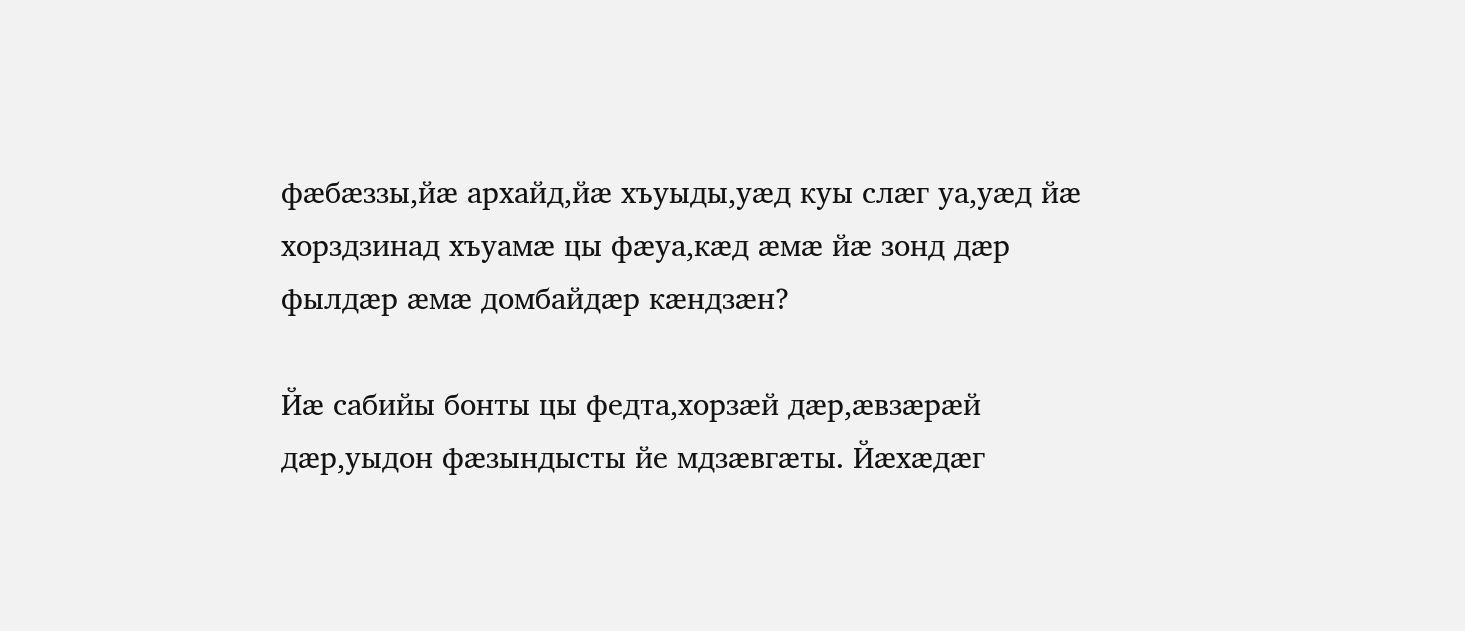фæбæззы,йæ архайд,йæ хъуыды,уæд куы слæг уа,уæд йæ хорздзинад хъуамæ цы фæуа,кæд æмæ йæ зонд дæр фылдæр æмæ домбайдæр кæндзæн?

Йæ сабийы бонты цы федта,хорзæй дæр,æвзæрæй дæр,уыдон фæзындысты йе мдзæвгæты. Йæхæдæг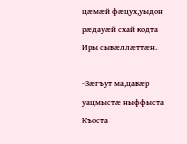цæмæй фæцух,уыдон рæдауæй схай кодта Иры сывæллæттæн.

-Зæгъут ма,цавæр уацмыстæ ныффыста Къоста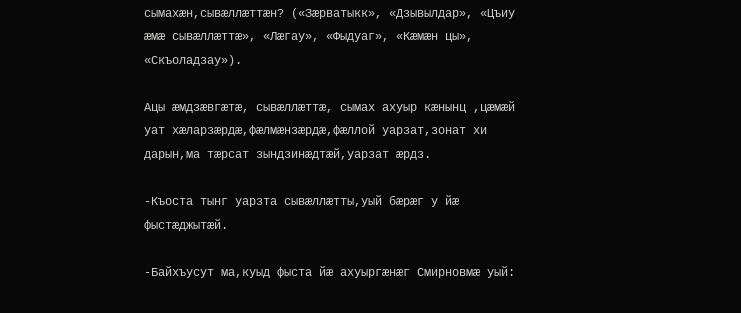сымахæн,сывæллæттæн? («Зæрватыкк», «Дзывылдар», «Цъиу æмæ сывæллæттæ», «Лæгау», «Фыдуаг», «Кæмæн цы», «Скъоладзау»).

Ацы æмдзæвгæтæ, сывæллæттæ, сымах ахуыр кæнынц ,цæмæй уат хæларзæрдæ,фæлмæнзæрдæ,фæллой уарзат,зонат хи дарын,ма тæрсат зындзинæдтæй,уарзат æрдз.

-Къоста тынг уарзта сывæллæтты,уый бæрæг у йæ фыстæджытæй.

-Байхъусут ма,куыд фыста йæ ахуыргæнæг Смирновмæ уый: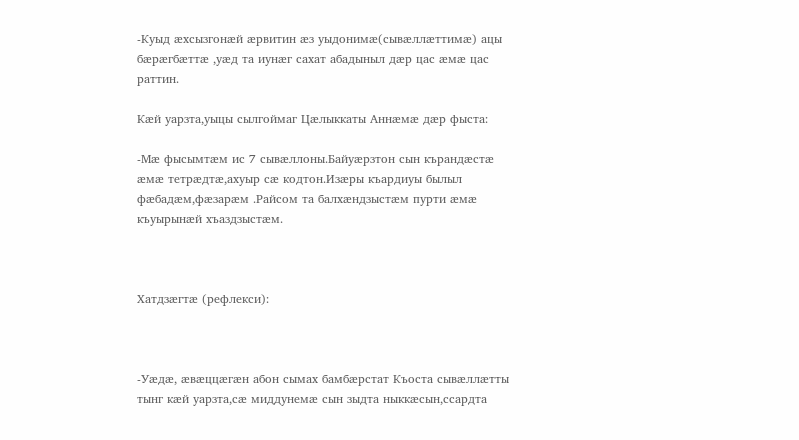-Куыд æхсызгонæй æрвитин æз уыдонимæ(сывæллæттимæ) ацы бæрæгбæттæ ,уæд та иунæг сахат абадыныл дæр цас æмæ цас раттин.

Кæй уарзта,уыцы сылгоймаг Цæлыккаты Аннæмæ дæр фыста:

-Мæ фысымтæм ис 7 сывæллоны.Байуæрзтон сын кърандæстæ æмæ тетрæдтæ,ахуыр сæ кодтон.Изæры къардиуы былыл фæбадæм,фæзарæм .Райсом та балхæндзыстæм пурти æмæ къуырынæй хъаздзыстæм.



Хатдзæгтæ (рефлекси):



-Уæдæ, æвæццæгæн абон сымах бамбæрстат Къоста сывæллæтты тынг кæй уарзта,сæ миддунемæ сын зыдта ныккæсын,ссардта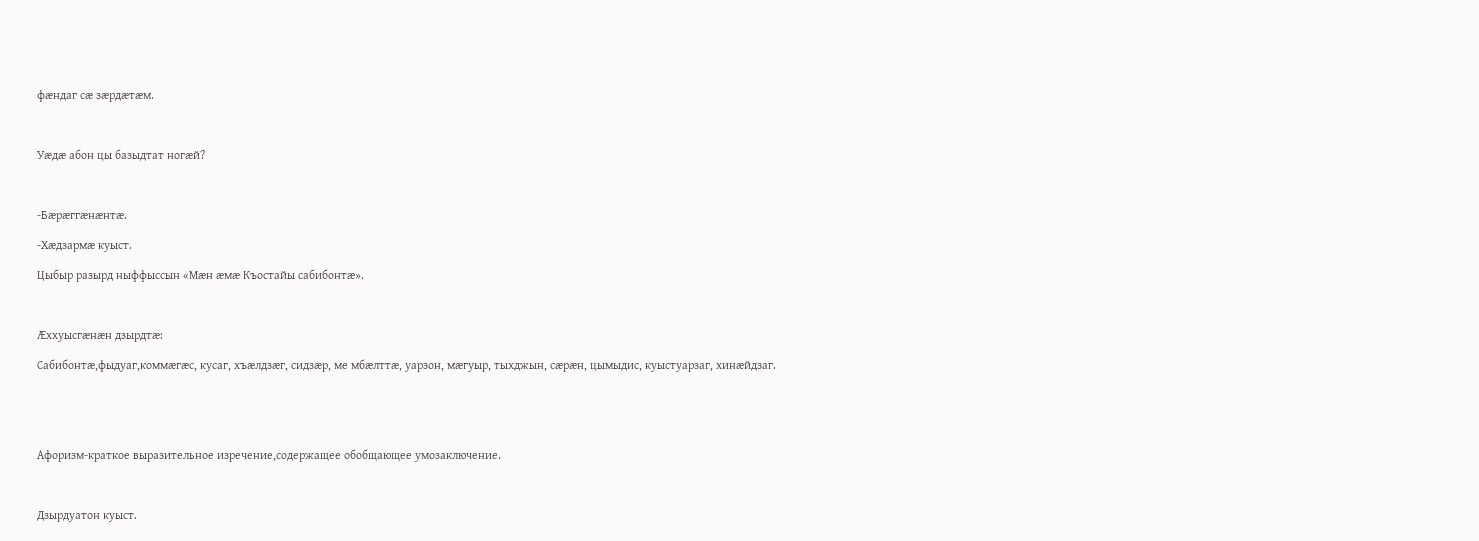фæндаг сæ зæрдæтæм.



Уæдæ абон цы базыдтат ногæй?



-Бæрæггæнæнтæ.

-Хæдзармæ куыст.

Цыбыр разырд ныффыссын «Мæн æмæ Къостайы сабибонтæ».



Æххуысгæнæн дзырдтæ:

Сабибонтæ,фыдуаг,коммæгæс, кусаг, хъæлдзæг, сидзæр, ме мбæлттæ, уарзон, мæгуыр, тыхджын, сæрæн, цымыдис, куыстуарзаг, хинæйдзаг.





Афоризм-краткое выразительное изречение,содержащее обобщающее умозаключение.



Дзырдуатон куыст.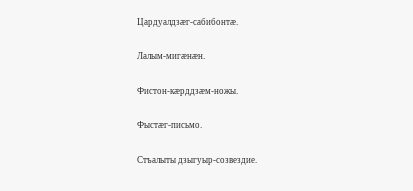Цардуалдзæг-сабибонтæ.

Лалым-мигæнæн.

Фистон-кæрддзæм-ножы.

Фыстæг-письмо.

Стъалыты дзыгуыр-созвездие.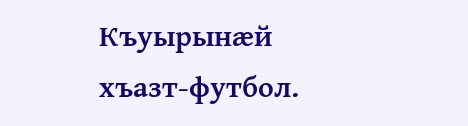Къуырынæй хъазт-футбол.